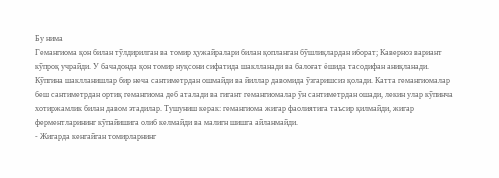Бу нима
Гемангиома қон билан тўлдирилган ва томир ҳужайралари билан қопланган бўшлиқлардан иборат; Каверноз вариант кўпроқ учрайди. У бачадонда қон томир нуқсони сифатида шаклланади ва балоғат ёшида тасодифан аниқланади. Кўпгина шаклланишлар бир неча сантиметрдан ошмайди ва йиллар давомида ўзгаришсиз қолади. Катта гемангиомалар беш сантиметрдан ортиқ гемангиома деб аталади ва гигант гемангиомалар ўн сантиметрдан ошади, лекин улар кўпинча хотиржамлик билан давом этадилар. Тушуниш керак: гемангиома жигар фаолиятига таъсир қилмайди, жигар ферментларининг кўпайишига олиб келмайди ва малигн шишга айланмайди.
- Жигарда кенгайган томирларнинг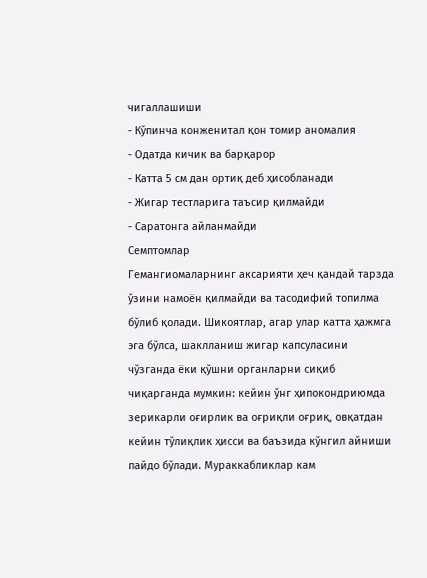чигаллашиши
- Кўпинча конженитал қон томир аномалия
- Одатда кичик ва барқарор
- Катта 5 см дан ортиқ деб ҳисобланади
- Жигар тестларига таъсир қилмайди
- Саратонга айланмайди
Семптомлар
Гемангиомаларнинг аксарияти ҳеч қандай тарзда ўзини намоён қилмайди ва тасодифий топилма бўлиб қолади. Шикоятлар, агар улар катта ҳажмга эга бўлса, шаклланиш жигар капсуласини чўзганда ёки қўшни органларни сиқиб чиқарганда мумкин: кейин ўнг ҳипокондриюмда зерикарли оғирлик ва оғриқли оғриқ, овқатдан кейин тўлиқлик ҳисси ва баъзида кўнгил айниши пайдо бўлади. Мураккабликлар кам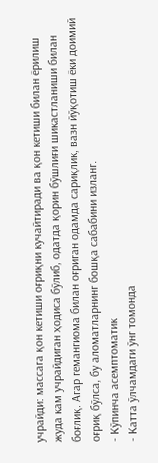учрайди: массага қон кетиши оғриқни кучайтиради ва қон кетиши билан ёрилиш жуда кам учрайдиган ҳодиса бўлиб, одатда қорин бўшлиғи шикастланиши билан боғлиқ. Агар гемангиома билан оғриган одамда сариқлик, вазн йўқотиш ёки доимий оғриқ бўлса, бу аломатларнинг бошқа сабабини изланг.
- Кўпинча асемптоматик
- Катта ўлчамдаги ўнг томонда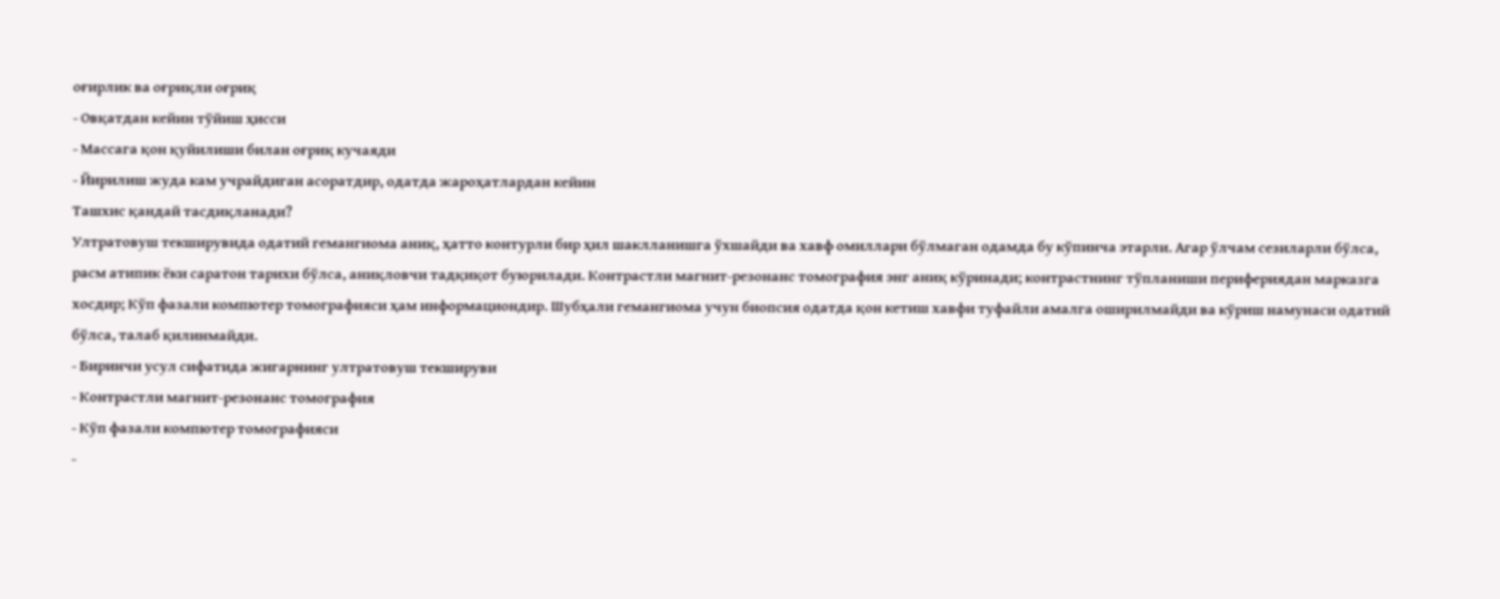оғирлик ва оғриқли оғриқ
- Овқатдан кейин тўйиш ҳисси
- Массага қон қуйилиши билан оғриқ кучаяди
- Йирилиш жуда кам учрайдиган асоратдир, одатда жароҳатлардан кейин
Ташхис қандай тасдиқланади?
Ултратовуш текширувида одатий гемангиома аниқ, ҳатто контурли бир ҳил шаклланишга ўхшайди ва хавф омиллари бўлмаган одамда бу кўпинча этарли. Агар ўлчам сезиларли бўлса, расм атипик ёки саратон тарихи бўлса, аниқловчи тадқиқот буюрилади. Контрастли магнит-резонанс томография энг аниқ кўринади; контрастнинг тўпланиши перифериядан марказга хосдир; Кўп фазали компютер томографияси ҳам информациондир. Шубҳали гемангиома учун биопсия одатда қон кетиш хавфи туфайли амалга оширилмайди ва кўриш намунаси одатий бўлса, талаб қилинмайди.
- Биринчи усул сифатида жигарнинг ултратовуш текшируви
- Контрастли магнит-резонанс томография
- Кўп фазали компютер томографияси
-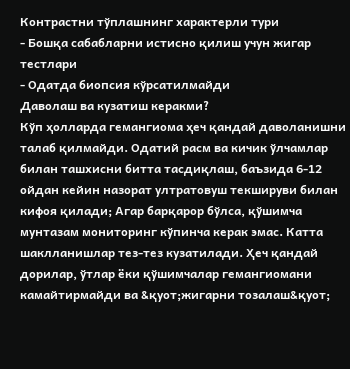Контрастни тўплашнинг характерли тури
- Бошқа сабабларни истисно қилиш учун жигар тестлари
- Одатда биопсия кўрсатилмайди
Даволаш ва кузатиш керакми?
Кўп ҳолларда гемангиома ҳеч қандай даволанишни талаб қилмайди. Одатий расм ва кичик ўлчамлар билан ташхисни битта тасдиқлаш, баъзида 6-12 ойдан кейин назорат ултратовуш текшируви билан кифоя қилади; Агар барқарор бўлса, қўшимча мунтазам мониторинг кўпинча керак эмас. Катта шаклланишлар тез-тез кузатилади. Ҳеч қандай дорилар, ўтлар ёки қўшимчалар гемангиомани камайтирмайди ва &қуот;жигарни тозалаш&қуот;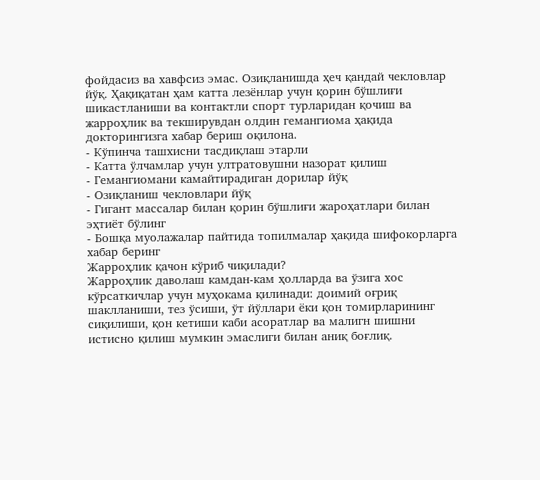фойдасиз ва хавфсиз эмас. Озиқланишда ҳеч қандай чекловлар йўқ. Ҳақиқатан ҳам катта лезёнлар учун қорин бўшлиғи шикастланиши ва контактли спорт турларидан қочиш ва жарроҳлик ва текширувдан олдин гемангиома ҳақида докторингизга хабар бериш оқилона.
- Кўпинча ташхисни тасдиқлаш этарли
- Катта ўлчамлар учун ултратовушни назорат қилиш
- Гемангиомани камайтирадиган дорилар йўқ
- Озиқланиш чекловлари йўқ
- Гигант массалар билан қорин бўшлиғи жароҳатлари билан эҳтиёт бўлинг
- Бошқа муолажалар пайтида топилмалар ҳақида шифокорларга хабар беринг
Жарроҳлик қачон кўриб чиқилади?
Жарроҳлик даволаш камдан-кам ҳолларда ва ўзига хос кўрсаткичлар учун муҳокама қилинади: доимий оғриқ шаклланиши, тез ўсиши, ўт йўллари ёки қон томирларининг сиқилиши, қон кетиши каби асоратлар ва малигн шишни истисно қилиш мумкин эмаслиги билан аниқ боғлиқ.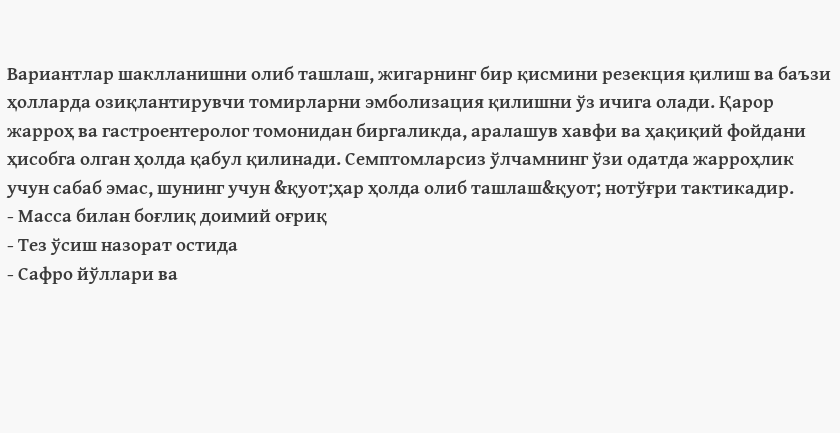Вариантлар шаклланишни олиб ташлаш, жигарнинг бир қисмини резекция қилиш ва баъзи ҳолларда озиқлантирувчи томирларни эмболизация қилишни ўз ичига олади. Қарор жарроҳ ва гастроентеролог томонидан биргаликда, аралашув хавфи ва ҳақиқий фойдани ҳисобга олган ҳолда қабул қилинади. Семптомларсиз ўлчамнинг ўзи одатда жарроҳлик учун сабаб эмас, шунинг учун &қуот;ҳар ҳолда олиб ташлаш&қуот; нотўғри тактикадир.
- Масса билан боғлиқ доимий оғриқ
- Тез ўсиш назорат остида
- Сафро йўллари ва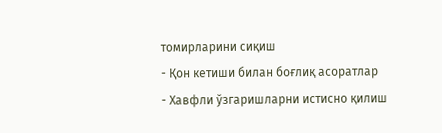томирларини сиқиш
- Қон кетиши билан боғлиқ асоратлар
- Хавфли ўзгаришларни истисно қилиш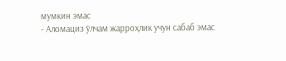мумкин эмас
- Аломациз ўлчам жарроҳлик учун сабаб эмас